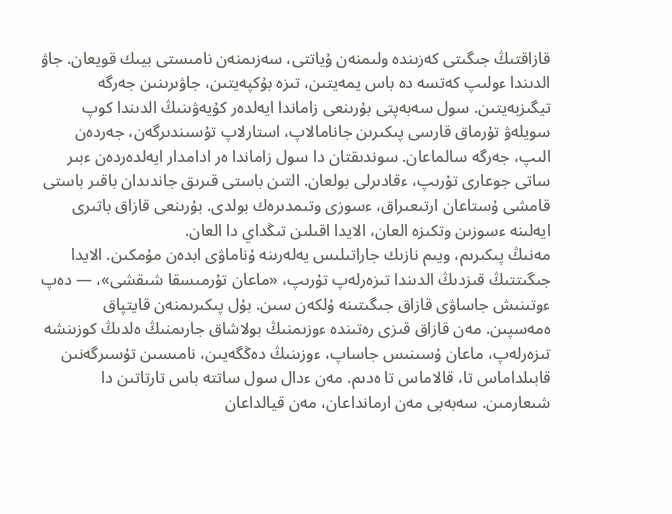قازاقتىڭ جىگىتى كەزىندە ولىمنەن ۇياتتى، سەزىمنەن نامىستى بيىك قويعان. جاۋ الدىندا ءولىپ كەتسە دە باس يمەيتىن، تىزە بۇكپەيتىن، جاۋىرىنىن جەرگە تيگىزبەيتىن. سول سەبەپتى بۇرىنعى زاماندا ايەلدەر كۇيەۋىنىڭ الدىندا كوپ سويلەۋ تۇرماق قارسى پىكىرىن جانامالاپ، استارلاپ تۇسىندىرگەن، جەردەن الىپ، جەرگە سالماعان. سوندىقتان دا سول زاماندا ەر ادامدار ايەلدەردەن ءبىر ساتى جوعارى تۇرىپ، ءقادىرلى بولعان. التىن باستى قىرىق جاندىدان باقىر باستى قامشى ۇستاعان ارتىعىراق، ءسوزى وتىمدىرەك بولدى. بۇرىنعى قازاق باتىرى ايەلىنە ءسوزىن وتكىزە العان، الايدا اقىلىن تىڭداي دا العان.
مەنىڭ پىكىرىم، ويىم نازىك جاراتىلىس يەلەرىنە ۇناماۋى ابدەن مۇمكىن. الايدا جىگىتتىڭ قىزدىڭ الدىندا تىزەرلەپ تۇرىپ، «ماعان تۇرمىسقا شىقشى»، — دەپ ءوتىنىش جاساۋى قازاق جىگىتىنە ۇلكەن سىن. بۇل پىكىرىمنەن قايتپاق ەمەسپىن. مەن قازاق قىزى رەتىندە ءوزىمنىڭ بولاشاق جارىمنىڭ ەلدىڭ كوزىنشە تىزەرلەپ، ماعان ۇسىنىس جاساپ، ءوزىنىڭ دەڭگەيىن، نامىسىن تۇسىرگەنىن قابىلداماس تا، قالاماس تا ەدىم. مەن ءدال سول ساتتە باس تارتاتىن دا شىعارمىن. سەبەبى مەن ارمانداعان، مەن قيالداعان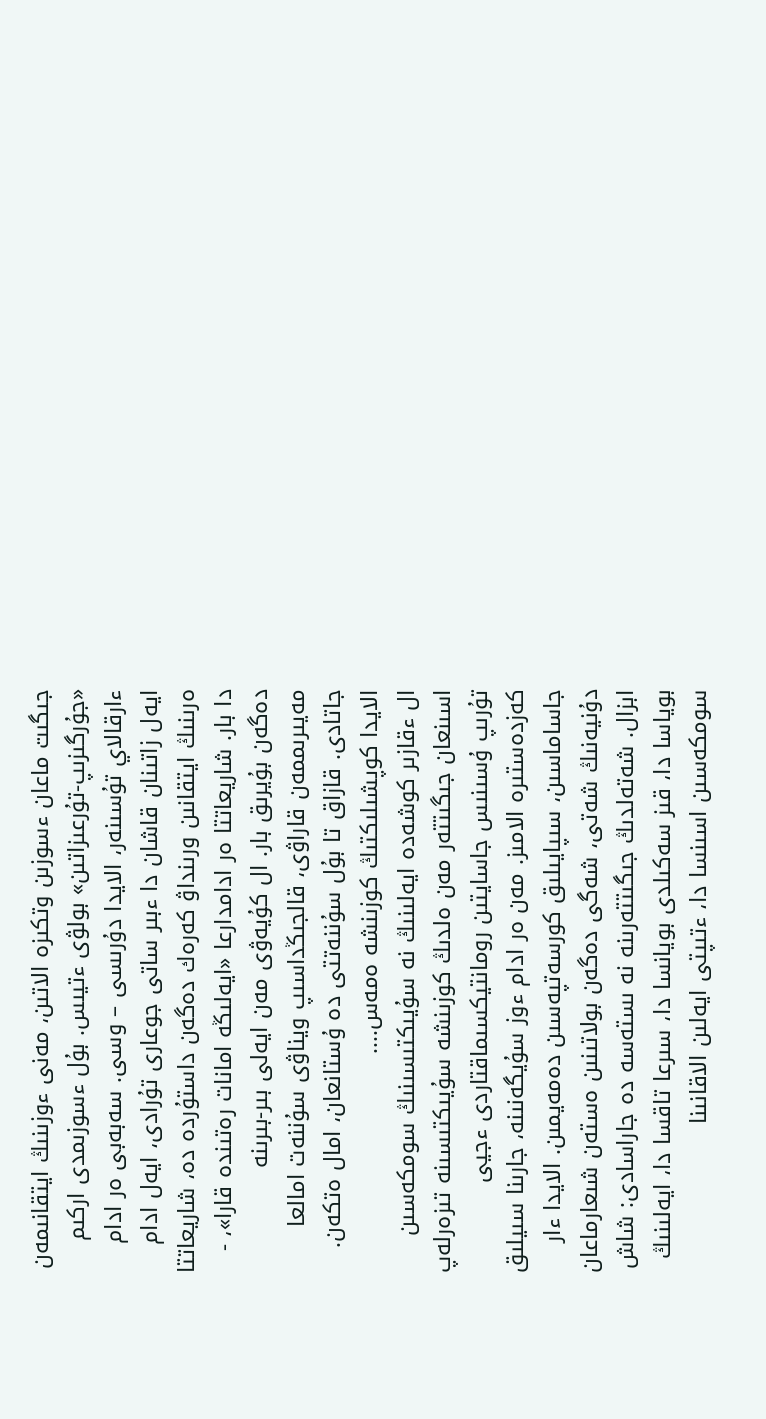جىگىت ماعان ءسوزىن وتكىزە الاتىن، مەنى ءوزىنىڭ ايتقانىمەن «جۇرگىزىپ-تۇرعىزاتىن» بولۋى ءتيىس. بۇل ءسوزىمدى اركىم ءارقالاي تۇسىنەر، الايدا دۇرىسى – وسى. سەبەبى ەر ادام ايەل زاتىنان قاشان دا ءبىر ساتى جوعارى تۇرادى، ايەل ادام ەرىنىڭ ايتقانىن ورىنداۋ كەرەك دەگەن داستۇردە دە، شاريعاتتا دا بار. شاريعاتتا ەر ادامدارعا «ايەلىڭە امانات رەتىندە قارا»، - دەگەن بۇيرىق بار. ال كۇيەۋى مەن ايەلى بىر-بىرىنە مەيىرىممەن قاراۋى، قالجىڭداسىپ ويناۋى سۇننەت امالعا جاتادى. قازاق تا بۇل سۇننەتتى دە ۇستانعان، امال ەتكەن. الايدا كوپشىلىكتىڭ كوزىنشە ەمەس....
ال ءقازىر كوشەدە ايەلىنىڭ نە سۇيىكتىسىنىڭ سومكەسىن اسىنعان جىگىتتەر مەن ەلدىڭ كوزىنشە سۇيىكتىسىنە تىزەرلەپ تۇرىپ ۇسىنىس جاسايتىن رومانتيكسىماقتاردى ءجيى كەزدەستىرە الامىز. مەن ەر ادام ءوز سۇيگەنىنە، جارىنا سىيلىق جاساماسىن، سىپايىلىق كورسەتپەسىن دەمەيمىن. الايدا ءار دۇنيەنىڭ شەتى، شەگى دەگەن بولاتىنىن ەستەن شىعارماعان ابزال. شەتەلدىڭ جىگىتتەرىنە نە ىستەسە دە جاراسادى: شاش بوياسا دا، قىز سەكىلدى بويانسا دا، سىرعا تاقسا دا، ايەلىنىڭ سومكەسىن اسىنسا دا، ءتىپتى ايەلىن الاقانىنا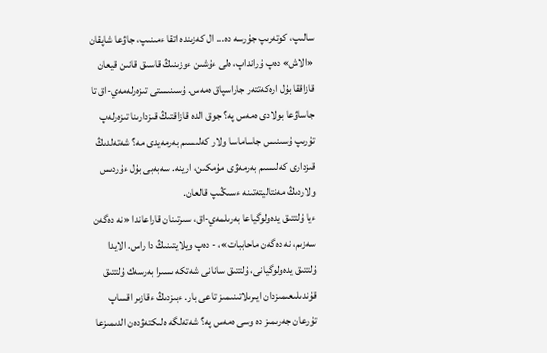سالىپ، كوتەرىپ جۇرسە دە... ال كەزىندە اتقا ءمىنىپ، جاۋعا شاپقان «الاش» دەپ ۇرانداپ، ەلى ءۇشىن ءوزىنىڭ قاسىق قانىن قيعان قازاققا بۇل ارەكەتتەر جاراسپاق ەمەس. ۇسىنىستى تىزەرلەمەي-اق تا جاساۋعا بولادى ەمەس پە؟ جوق الدە قازاقتىڭ قىزدارىنا تىزەرلەپ تۇرىپ ۇسىنىس جاساماسا ولار كەلىسىم بەرمەيدى مە؟ شەتەلدىڭ قىزدارى كەلىسىم بەرمەۋى مۇمكىن، ارينە. سەبەبى بۇل ءۇردىس ولاردىڭ مەنتاليتەتىنە ءسىڭىپ قالعان.
ءيا ۇلتتىق يدەولوگياعا بەرىلمەي-اق، سىرتىنان قاراعاندا «نە دەگەن سەزىم، نە دەگەن ماحاببات»، - دەپ ويلايتىنىڭ دا راس. الايدا ۇلتتىق يدەولوگيانى، ۇلتتىق سانانى شەتكە ىسىرا بەرسەك ۇلتتىق قۇندىلىعىمىزدان ايىرىلاتىنىمىز تاعى بار. ءبىزدىڭ ءقازىر اقساپ تۇرعان جەرىمىز دە وسى ەمەس پە؟ شەتەلگە ەلىكتەۋدەن الدىمىزعا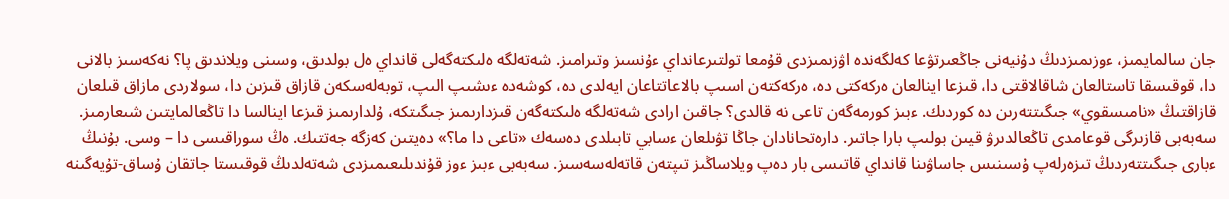جان سالمايمىز، ءوزىمىزدىڭ دۇنيەنى جاڭعىرتۋعا كەلگەندە اۋزىمىزدى قۇمعا تولتىرعانداي ءۇنسىز وتىرامىز. شەتەلگە ەلىكتەگەلى قانداي ەل بولدىق، وسىنى ويلاندىق پا؟ نەكەسىز بالانى دا، قوقىسقا تاستالعان شاقالاقتى دا، قىزعا اينالعان ەركەكتى دە، ەركەكتەن اسىپ بالاعاتتاعان ايەلدى دە، كوشەدە ءىشىپ الىپ، توبەلەسكەن قازاق قىزىن دا، سولاردى مازاق قىلعان قازاقتىڭ «نامىسقوي» جىگىتتەرىن دە كوردىك. ءبىز كورمەگەن تاعى نە قالدى؟ جاقىن ارادى شەتەلگە ەلىكتەگەن قىزدارىمىز جىگىتكە، ۇلدارىمىز قىزعا اينالسا دا تاڭعالمايتىن شىعارمىز. سەبەبى قازىرگى قوعامدى تاڭعالدىرۋ قيىن بولىپ بارا جاتىر. دارەتحانادان جاڭا تۋىلعان ءسابي تابىلدى دەسەك «تاعى دا ما؟» دەيتىن كەزگە جەتتىك. ەڭ سوراقىسى دا – وسى. بۇنىڭ ءبارى جىگىتتەردىڭ تىزەرلەپ ۇسىنىس جاساۋىنا قانداي قاتىسى بار دەپ ويلاساڭىز تىپتەن قاتەلەسەسىز. سەبەبى ءبىز ءوز قۇندىلىعىمىزدى شەتەلدىڭ قوقىستا جاتقان ۇساق-تۇيەگىنە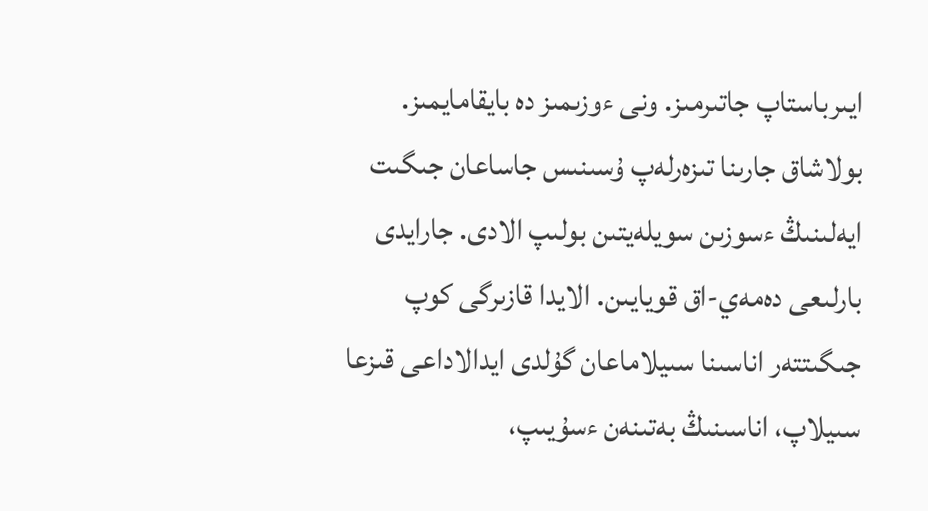ايىرباستاپ جاتىرمىز. ونى ءوزىمىز دە بايقامايمىز.
بولاشاق جارىنا تىزەرلەپ ۇسىنىس جاساعان جىگىت ايەلىنىڭ ءسوزىن سويلەيتىن بولىپ الادى. جارايدى بارلىعى دەمەي-اق قويايىن. الايدا قازىرگى كوپ جىگىتتەر اناسىنا سىيلاماعان گۇلدى ايدالاداعى قىزعا سىيلاپ، اناسىنىڭ بەتىنەن ءسۇيىپ،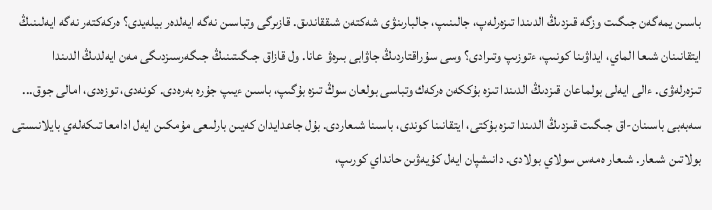باسىن يمەگەن جىگىت وزگە قىزدىڭ الدىندا تىزەرلەپ، جالىنىپ، جالبارىنۋى شەكتەن شىققاندىق. قازىرگى وتباسىن نەگە ايەلدەر بيلەيدى؟ ەركەكتەر نەگە ايەلىنىڭ ايتقانىنان شىعا الماي، ايداۋىنا كونىپ، ءتوزىپ وتىرادى؟ وسى سۇراقتاردىڭ جاۋابى بىرەۋ عانا. ول قازاق جىگىتىنىڭ جىگەرسىزدىگى مەن ايەلدىڭ الدىندا تىزەرلەۋى. ءالى ايەلى بولماعان قىزدىڭ الدىندا تىزە بۇككەن ەركەك وتباسى بولعان سوڭ تىزە بۇگىپ، باسىن ءيىپ جۇرە بەرەدى. كونەدى، توزەدى، امالى جوق... سەبەبى باسىنان-اق جىگىت قىزدىڭ الدىندا تىزە بۇكتى، ايتقانىنا كوندى، باسىنا شىعاردى. بۇل جاعدايدان كەيىن بارلىعى مۇمكىن ايەل ادامعا تىكەلەي بايلانىستى بولاتىن شىعار. شىعار ەمەس سولاي بولادى. دانىشپان ايەل كۇيەۋىن حانداي كورىپ،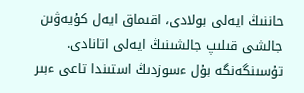حاننىڭ ايەلى بولادى، اقىماق ايەل كۇيەۋىن جالشى قىلىپ جالشىنىڭ ايەلى اتانادى. تۇسىنگەنگە بۇل ءسوزدىڭ استىندا تاعى ءبىر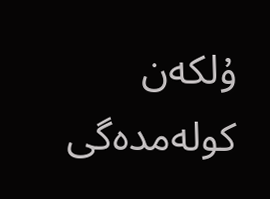ۇلكەن كولەمدەگى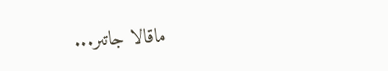ماقالا جاتىر...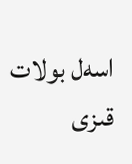اسەل بولات قىزى